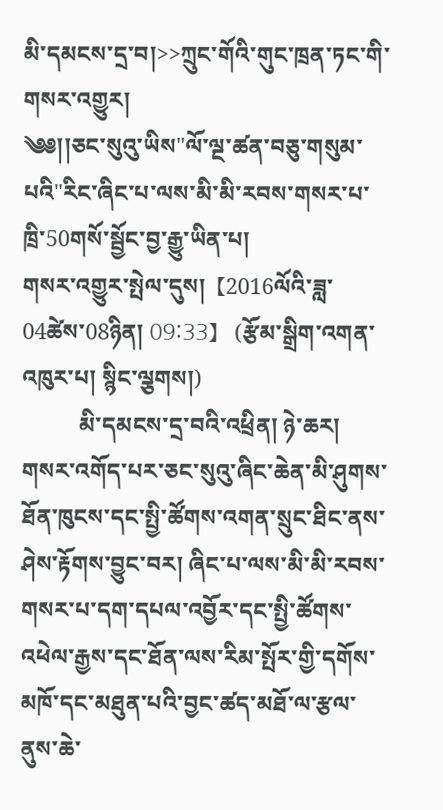མི་དམངས་དྲ་བ།>>ཀྲུང་གོའི་གུང་ཁྲན་ཏང་གི་གསར་འགྱུར།
༄༅།།ཅང་སུའུ་ཡིས"ལོ་ལྔ་ཚན་བཅུ་གསུམ་པའི"རིང་ཞིང་པ་ལས་མི་མི་རབས་གསར་པ་
ཁྲི་50གསོ་སྦྱོང་བྱ་རྒྱུ་ཡིན་པ།
གསར་འགྱུར་སྤེལ་དུས།  【2016ལོའི་ཟླ་ 04ཚེས་08ཉིན། 09:33】   (རྩོམ་སྒྲིག་འགན་འཁུར་པ། སྙིང་ལྕགས།)
          མི་དམངས་དྲ་བའི་འཕྲིན། ཉེ་ཆར། གསར་འགོད་པར་ཅང་སུའུ་ཞིང་ཆེན་མི་ཤུགས་ཐོན་ཁུངས་དང་སྤྱི་ཚོགས་འགན་སྲུང་ཐིང་ནས་ཤེས་རྟོགས་བྱུང་བར། ཞིང་པ་ལས་མི་མི་རབས་གསར་པ་དག་དཔལ་འབྱོར་དང་སྤྱི་ཚོགས་འཕེལ་རྒྱས་དང་ཐོན་ལས་རིམ་སྤོར་གྱི་དགོས་མཁོ་དང་མཐུན་པའི་བྱང་ཚད་མཐོ་ལ་རྩལ་ནུས་ཆེ་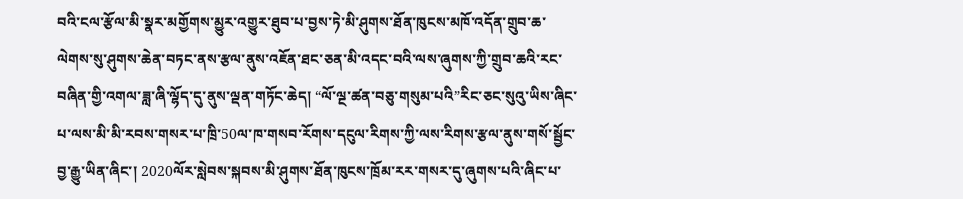བའི་ངལ་རྩོལ་མི་སྣར་མགྱོགས་མྱུར་འགྱུར་ཐུབ་པ་བྱས་ཏེ་མི་ཤུགས་ཐོན་ཁུངས་མཁོ་འདོན་གྲུབ་ཆ་ལེགས་སུ་ཤུགས་ཆེན་བཏང་ནས་རྩལ་ནུས་འཇོན་ཐང་ཅན་མི་འདང་བའི་ལས་ཞུགས་ཀྱི་གྲུབ་ཆའི་རང་བཞིན་གྱི་འགལ་ཟླ་ཞི་ལྷོད་དུ་ནུས་ལྡན་གཏོང་ཆེད། “ལོ་ལྔ་ཚན་བཅུ་གསུམ་པའི”རིང་ཅང་སུའུ་ཡིས་ཞིང་པ་ལས་མི་མི་རབས་གསར་པ་ཁྲི་50ལ་ཁ་གསབ་རོགས་དངུལ་རིགས་ཀྱི་ལས་རིགས་རྩལ་ནུས་གསོ་སྦྱོང་བྱ་རྒྱུ་ཡིན་ཞིང་། 2020ལོར་སླེབས་སྐབས་མི་ཤུགས་ཐོན་ཁུངས་ཁྲོམ་རར་གསར་དུ་ཞུགས་པའི་ཞིང་པ་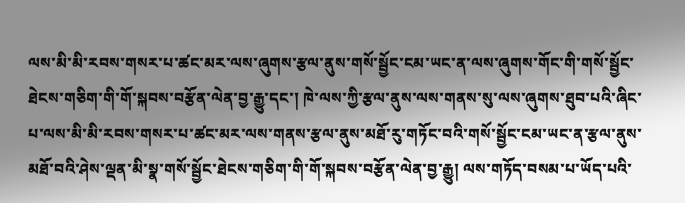ལས་མི་མི་རབས་གསར་པ་ཚང་མར་ལས་ཞུགས་རྩལ་ནུས་གསོ་སྦྱོང་ངམ་ཡང་ན་ལས་ཞུགས་གོང་གི་གསོ་སྦྱོང་ཐེངས་གཅིག་གི་གོ་སྐབས་བརྩོན་ལེན་བྱ་རྒྱུ་དང་། ཁེ་ལས་ཀྱི་རྩལ་ནུས་ལས་གནས་སུ་ལས་ཞུགས་ཐུབ་པའི་ཞིང་པ་ལས་མི་མི་རབས་གསར་པ་ཚང་མར་ལས་གནས་རྩལ་ནུས་མཐོ་རུ་གཏོང་བའི་གསོ་སྦྱོང་ངམ་ཡང་ན་རྩལ་ནུས་མཐོ་བའི་ཤེས་ལྡན་མི་སྣ་གསོ་སྦྱོང་ཐེངས་གཅིག་གི་གོ་སྐབས་བརྩོན་ལེན་བྱ་རྒྱུ། ལས་གཏོད་བསམ་པ་ཡོད་པའི་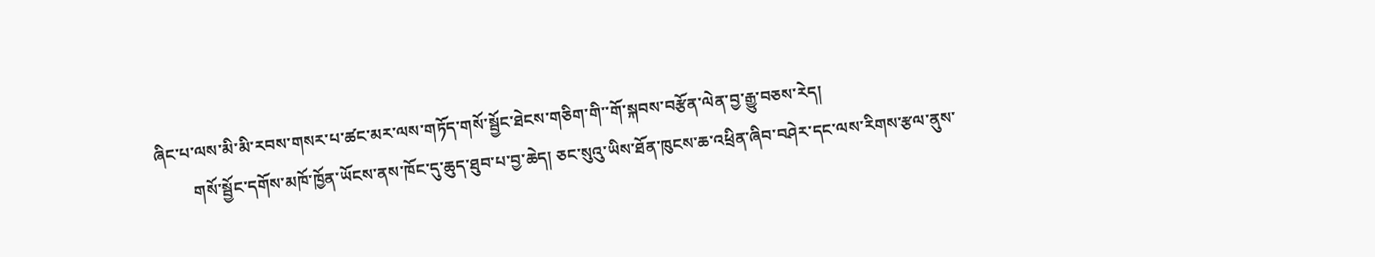ཞིང་པ་ལས་མི་མི་རབས་གསར་པ་ཚང་མར་ལས་གཏོད་གསོ་སྦྱོང་ཐེངས་གཅིག་གི་་གོ་སྐབས་བརྩོན་ལེན་བྱ་རྒྱུ་བཅས་རེད།
         གསོ་སྦྱོང་དགོས་མཁོ་ཁྱོན་ཡོངས་ནས་ཁོང་དུ་ཆུད་ཐུབ་པ་བྱ་ཆེད། ཅང་སུའུ་ཡིས་ཐོན་ཁུངས་ཆ་འཕྲིན་ཞིབ་བཤེར་དང་ལས་རིགས་རྩལ་ནུས་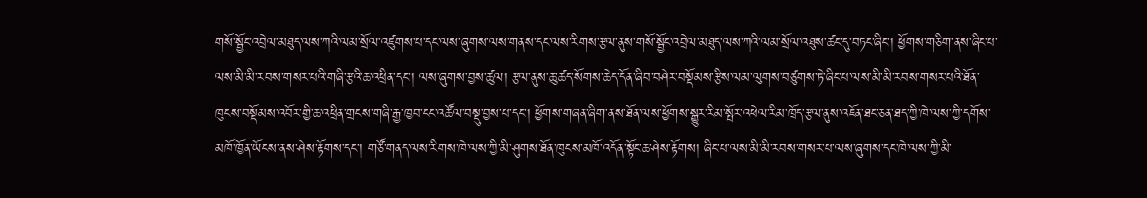གསོ་སྦྱོང་འབྲེལ་མཐུད་ལས་ཀའི་ལམ་སྲོལ་འཛུགས་པ་དང་ལས་ཞུགས་ལས་གནས་དང་ལས་རིགས་རྩལ་ནུས་གསོ་སྦྱོང་འབྲེལ་མཐུད་ལས་ཀའི་ལམ་སྲོལ་འཐུས་ཚང་དུ་བཏང་ཞིང་། ཕྱོགས་གཅིག་ནས་ཞིང་པ་ལས་མི་མི་རབས་གསར་པའི་གཞི་རྩའི་ཆ་འཕྲིན་དང་། ལས་ཞུགས་བྱས་ཚུལ། རྩལ་ནུས་ཆུ་ཚད་སོགས་ཆེད་དོན་ཞིབ་བཤེར་བསྡོམས་རྩིས་ལམ་ལུགས་བཙུགས་ཏེ་ཞིང་པ་ལས་མི་མི་རབས་གསར་པའི་ཐོན་ཁུངས་བསྡོམས་འབོར་གྱི་ཆ་འཕྲིན་གྲངས་གཞི་རྒྱ་ཁྱབ་ངང་འཚོལ་བསྡུ་བྱས་པ་དང་། ཕྱོགས་གཞན་ཞིག་ནས་ཐོན་ལས་ཕྱོགས་སྒྱུར་རིམ་སྤོར་འཕེལ་རིམ་ཁྲོད་རྩལ་ནུས་འཇོན་ཐང་ཅན་ཐད་ཀྱི་ཁེ་ལས་ཀྱི་དགོས་མཁོ་ཁྱོན་ཡོངས་ནས་ཤེས་རྟོགས་དང་། གཙོ་གནད་ལས་རིགས་ཁེ་ལས་ཀྱི་མི་ཤུགས་ཐོན་ཁུངས་མཁོ་འདོན་སྟོང་ཆ་ཤེས་རྟོགས། ཞིང་པ་ལས་མི་མི་རབས་གསར་པ་ལས་ཞུགས་དང་ཁེ་ལས་ཀྱི་མི་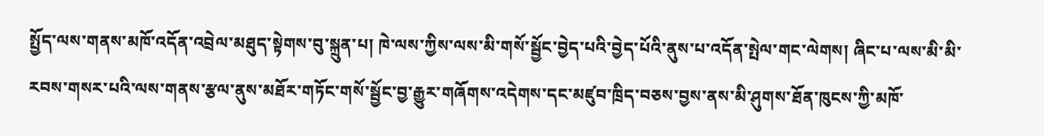སྤྱོད་ལས་གནས་མཁོ་འདོན་འབྲེལ་མཐུད་སྟེགས་བུ་སྐྲུན་པ། ཁེ་ལས་ཀྱིས་ལས་མི་གསོ་སྦྱོང་བྱེད་པའི་བྱེད་པོའི་ནུས་པ་འདོན་སྤེལ་གང་ལེགས། ཞིང་པ་ལས་མི་མི་རབས་གསར་པའི་ལས་གནས་རྩལ་ནུས་མཐོར་གཏོང་གསོ་སྦྱོང་བྱ་རྒྱུར་གཞོགས་འདེགས་དང་མཛུབ་ཁྲིད་བཅས་བྱས་ནས་མི་ཤུགས་ཐོན་ཁུངས་ཀྱི་མཁོ་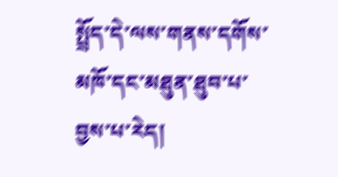སྤྲོད་དེ་ལས་གནས་དགོས་མཁོ་དང་མཐུན་ཐུབ་པ་བྱས་པ་རེད།